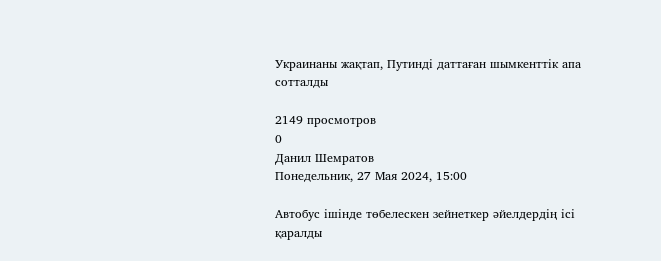Украинаны жақтап, Путинді даттаған шымкенттік апа сотталды

2149 просмотров
0
Данил Шемратов
Понедельник, 27 Мая 2024, 15:00

Автобус ішінде төбелескен зейнеткер әйелдердің ісі қаралды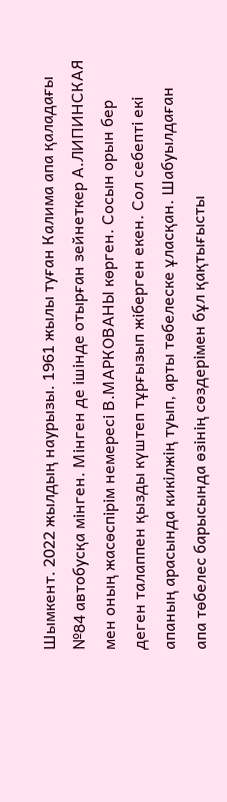Шымкент. 2022 жылдың наурызы. 1961 жылы туған Калима апа қаладағы №84 автобусқа мінген. Мінген де ішінде отырған зейнеткер А.ЛИПИНСКАЯ мен оның жасөспірім немересі В.МАРКОВАНЫ көрген. Сосын орын бер деген талаппен қызды күштеп тұрғызып жіберген екен. Сол себепті екі апаның арасында кикілжің туып, арты төбелеске ұласқан. Шабуылдаған апа төбелес барысында өзінің сөздерімен бұл қақтығысты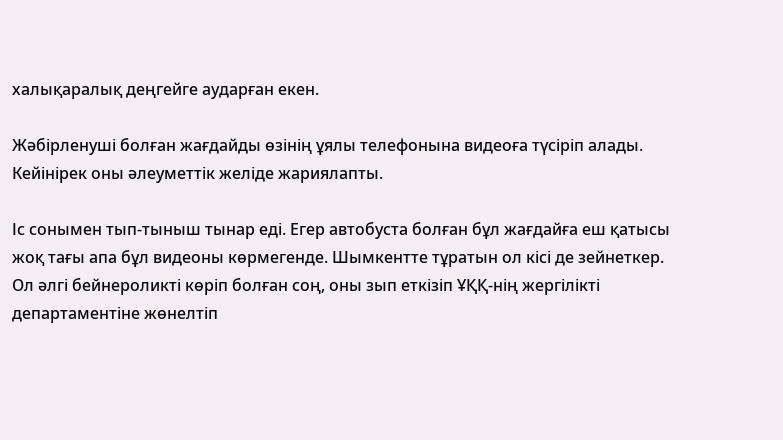халықаралық деңгейге аударған екен.

Жәбірленуші болған жағдайды өзінің ұялы телефонына видеоға түсіріп алады. Кейінірек оны әлеуметтік желіде жариялапты.

Іс сонымен тып-тыныш тынар еді. Егер автобуста болған бұл жағдайға еш қатысы жоқ тағы апа бұл видеоны көрмегенде. Шымкентте тұратын ол кісі де зейнеткер. Ол әлгі бейнероликті көріп болған соң, оны зып еткізіп ҰҚҚ-нің жергілікті департаментіне жөнелтіп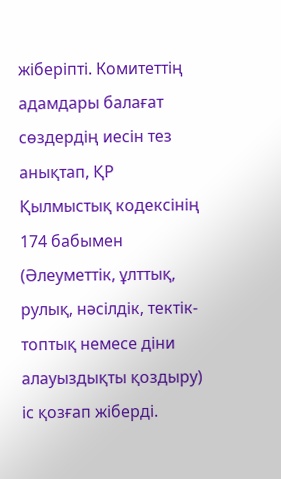жіберіпті. Комитеттің адамдары балағат сөздердің иесін тез анықтап, ҚР Қылмыстық кодексінің 174 бабымен (Әлеуметтiк, ұлттық, рулық, нәсiлдiк, тектік-топтық немесе дiни алауыздықты қоздыру) іс қозғап жіберді.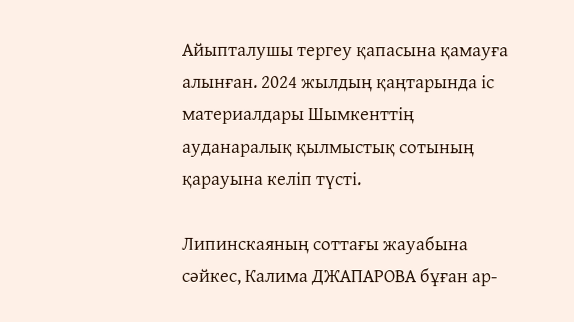Айыпталушы тергеу қапасына қамауға алынған. 2024 жылдың қаңтарында іс материалдары Шымкенттің ауданаралық қылмыстық сотының қарауына келіп түсті.

Липинскаяның соттағы жауабына сәйкес, Калима ДЖАПАРОВА бұған ар-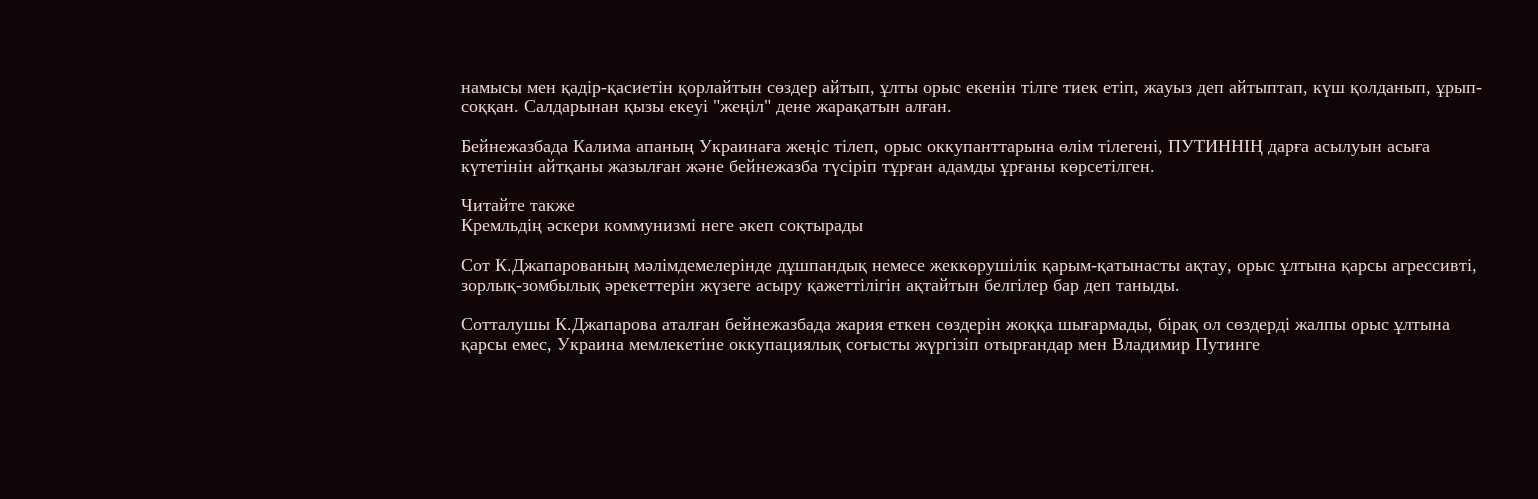намысы мен қадір-қасиетін қорлайтын сөздер айтып, ұлты орыс екенін тілге тиек етіп, жауыз деп айтыптап, күш қолданып, ұрып-соққан. Салдарынан қызы екеуі "жеңіл" дене жарақатын алған.

Бейнежазбада Калима апаның Украинаға жеңіс тілеп, орыс оккупанттарына өлім тілегені, ПУТИННІҢ дарға асылуын асыға күтетінін айтқаны жазылған және бейнежазба түсіріп тұрған адамды ұрғаны көрсетілген.

Читайте также
Кремльдің әскери коммунизмі неге әкеп соқтырады

Сот К.Джапарованың мәлімдемелерінде дұшпандық немесе жеккөрушілік қарым-қатынасты ақтау, орыс ұлтына қарсы агрессивті, зорлық-зомбылық әрекеттерін жүзеге асыру қажеттілігін ақтайтын белгілер бар деп таныды.

Сотталушы К.Джапарова аталған бейнежазбада жария еткен сөздерін жоққа шығармады, бірақ ол сөздерді жалпы орыс ұлтына қарсы емес, Украина мемлекетіне оккупациялық соғысты жүргізіп отырғандар мен Владимир Путинге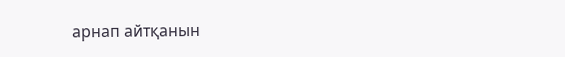арнап айтқанын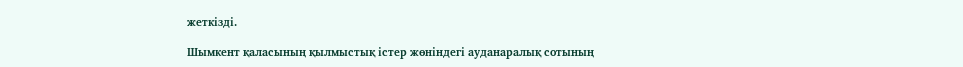жеткізді.

Шымкент қаласының қылмыстық істер жөніндегі ауданаралық сотының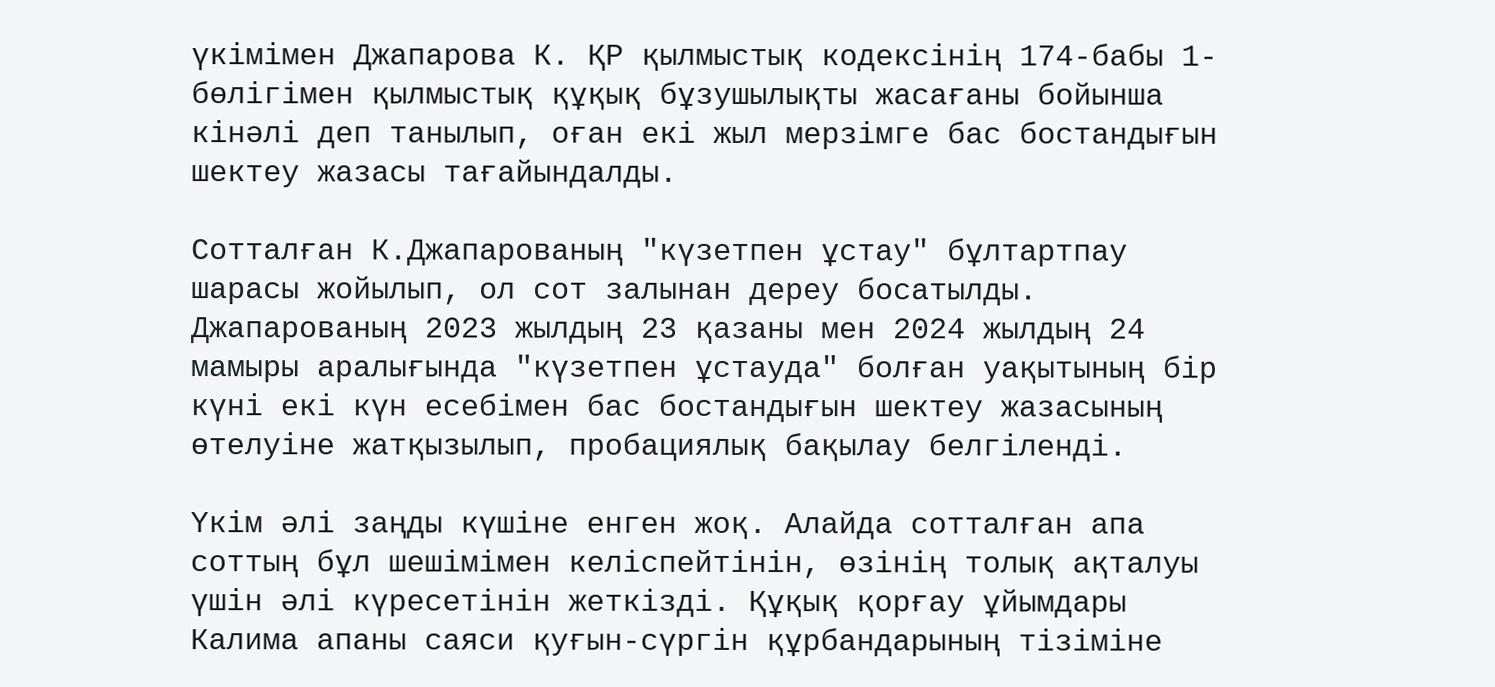үкімімен Джапарова К. ҚР қылмыстық кодексінің 174-бабы 1-бөлігімен қылмыстық құқық бұзушылықты жасағаны бойынша кінәлі деп танылып, оған екі жыл мерзімге бас бостандығын шектеу жазасы тағайындалды.

Сотталған К.Джапарованың "күзетпен ұстау" бұлтартпау шарасы жойылып, ол сот залынан дереу босатылды. Джапарованың 2023 жылдың 23 қазаны мен 2024 жылдың 24 мамыры аралығында "күзетпен ұстауда" болған уақытының бір күні екі күн есебімен бас бостандығын шектеу жазасының өтелуіне жатқызылып, пробациялық бақылау белгіленді.

Үкім әлі заңды күшіне енген жоқ. Алайда сотталған апа соттың бұл шешімімен келіспейтінін, өзінің толық ақталуы үшін әлі күресетінін жеткізді. Құқық қорғау ұйымдары Калима апаны саяси қуғын-сүргін құрбандарының тізіміне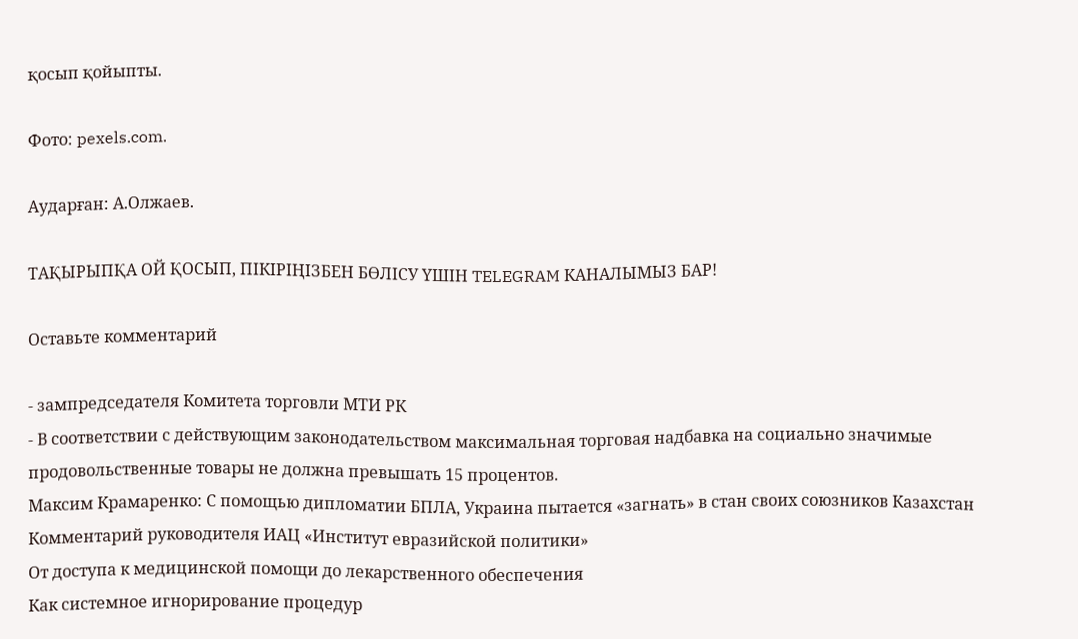қосып қойыпты.

Фото: pexels.com.

Аударған: А.Олжаев.

ТАҚЫРЫПҚА ОЙ ҚОСЫП, ПІКІРІҢІЗБЕН БӨЛІСУ ҮШІН TELEGRAM КАНАЛЫМЫЗ БАР!

Оставьте комментарий

- зампредседателя Комитета торговли МТИ РК
- В соответствии с действующим законодательством максимальная торговая надбавка на социально значимые продовольственные товары не должна превышать 15 процентов.
Максим Крамаренко: С помощью дипломатии БПЛА, Украина пытается «загнать» в стан своих союзников Казахстан
Комментарий руководителя ИАЦ «Институт евразийской политики»
От доступа к медицинской помощи до лекарственного обеспечения
Как системное игнорирование процедур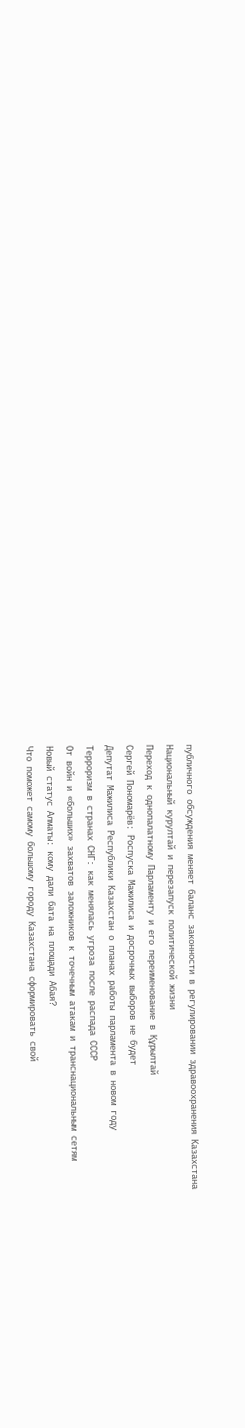публичного обсуждения меняет баланс законности в регулировании здравоохранения Казахстана
Национальный курултай и перезапуск политической жизни
Переход к однопалатному Парламенту и его переименование в Құрылтай
Сергей Пономарёв: Роспуска Мажилиса и досрочных выборов не будет
Депутат Мажилиса Республики Казахстан о планах работы парламента в новом году
Терроризм в странах СНГ: как менялась угроза после распада СССР
От войн и «больших» захватов заложников к точечным атакам и транснациональным сетям
Новый статус Алматы: кому дали бата на площади Абая?
Что поможет самому большому городу Казахстана сформировать свой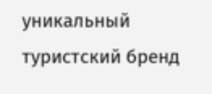уникальный туристский бренд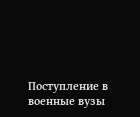Поступление в военные вузы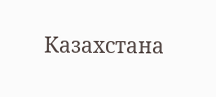Казахстана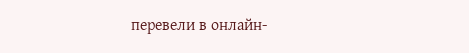перевели в онлайн-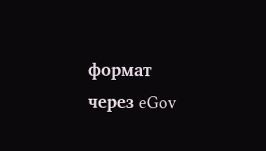формат через eGov